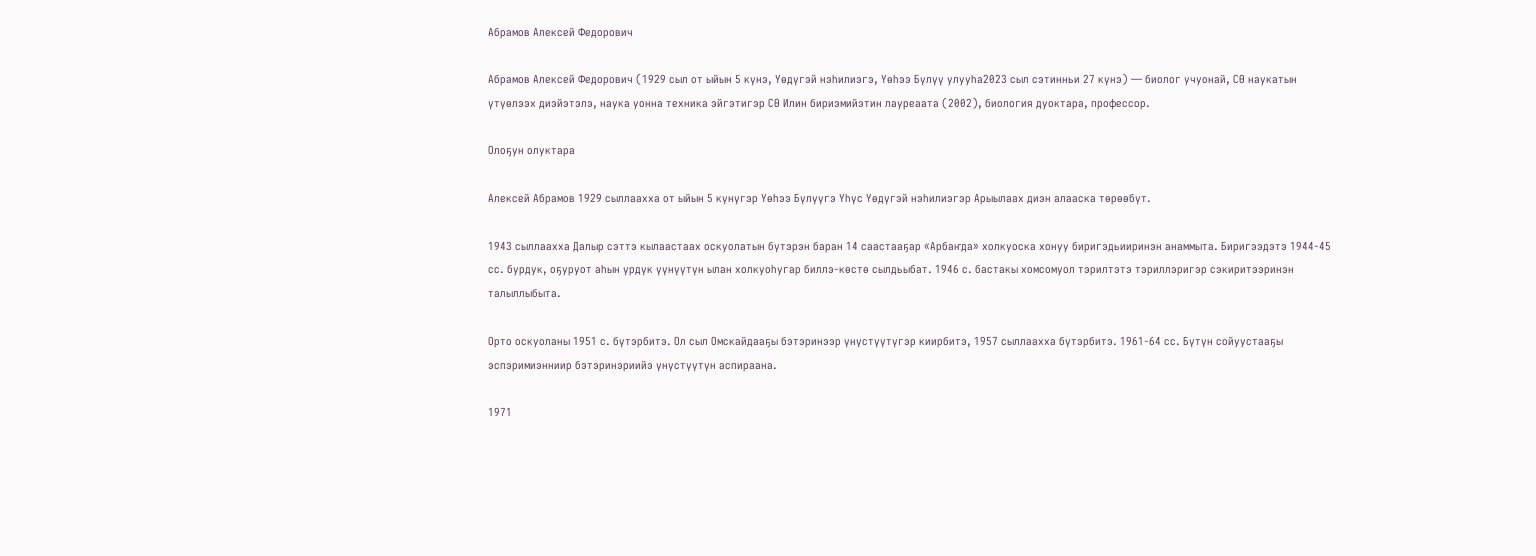Абрамов Алексей Федорович

Абрамов Алексей Федорович (1929 сыл от ыйын 5 күнэ, Үөдүгэй нэһилиэгэ, Үөһээ Бүлүү улууһа2023 сыл сэтинньи 27 күнэ) — биолог учуонай, СӨ наукатын үтүөлээх диэйэтэлэ, наука уонна техника эйгэтигэр СӨ Илин бириэмийэтин лауреаата (2002), биология дуоктара, профессор.

Олоҕун олуктара

Алексей Абрамов 1929 сыллаахха от ыйын 5 күнүгэр Үөһээ Бүлүүгэ Үһүс Үөдүгэй нэһилиэгэр Арыылаах диэн алааска төрөөбүт.

1943 сыллаахха Далыр сэттэ кылаастаах оскуолатын бүтэрэн баран 14 саастааҕар «Арбаҥда» холкуоска хонуу биригэдьииринэн анаммыта. Биригээдэтэ 1944-45 сс. бурдук, оҕуруот аһын үрдүк үүнүүтүн ылан холкуоһугар биллэ-көстө сылдьыбат. 1946 с. бастакы хомсомуол тэрилтэтэ тэриллэригэр сэкиритээринэн талыллыбыта.

Орто оскуоланы 1951 с. бүтэрбитэ. Ол сыл Омскайдааҕы бэтэринээр үнүстүүтүгэр киирбитэ, 1957 сыллаахха бүтэрбитэ. 1961-64 сс. Бүтүн сойуустааҕы эспэримиэнниир бэтэринэриийэ үнүстүүтүн аспираана.

1971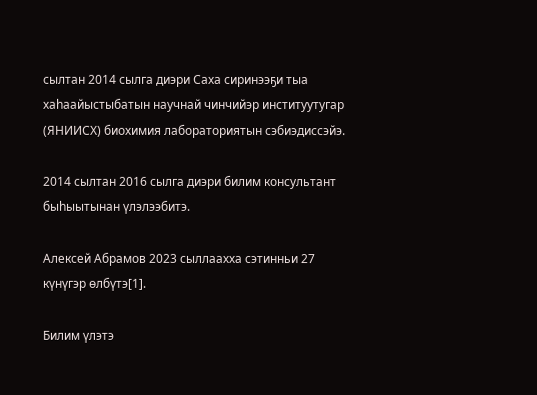сылтан 2014 сылга диэри Саха сиринээҕи тыа хаһаайыстыбатын научнай чинчийэр институутугар (ЯНИИСХ) биохимия лабораториятын сэбиэдиссэйэ.

2014 сылтан 2016 сылга диэри билим консультант быһыытынан үлэлээбитэ.

Алексей Абрамов 2023 сыллаахха сэтинньи 27 күнүгэр өлбүтэ[1].

Билим үлэтэ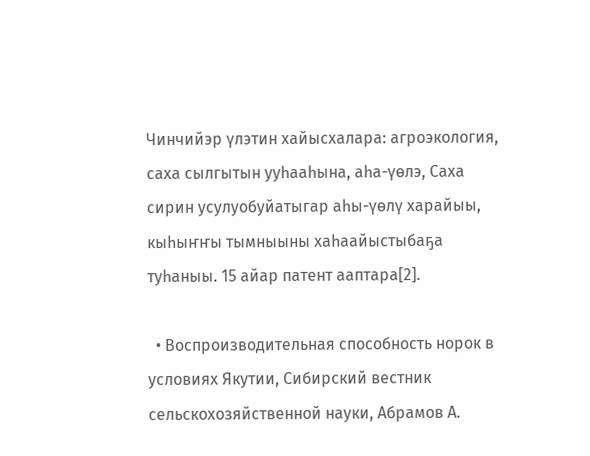Чинчийэр үлэтин хайысхалара: агроэкология, саха сылгытын ууһааһына, аһа-үөлэ, Саха сирин усулуобуйатыгар аһы-үөлү харайыы, кыһыҥҥы тымныыны хаһаайыстыбаҕа туһаныы. 15 айар патент ааптара[2].

  • Воспроизводительная способность норок в условиях Якутии, Сибирский вестник сельскохозяйственной науки, Абрамов А.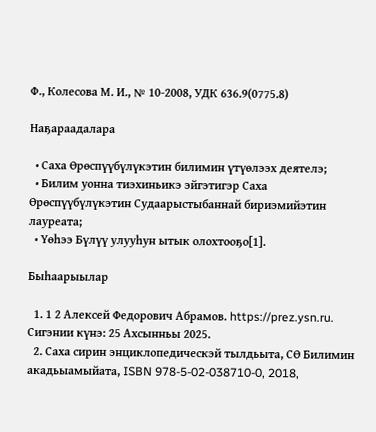Ф., Колесова М. И., № 10-2008, УДК 636.9(0775.8)

Наҕараадалара

  • Саха Өрөспүүбүлүкэтин билимин үтүөлээх деятелэ;
  • Билим уонна тиэхиньикэ эйгэтигэр Саха Өрөспүүбүлүкэтин Судаарыстыбаннай бириэмийэтин лауреата;
  • Үөһээ Бүлүү улууһун ытык олохтооҕо[1].

Быһаарыылар

  1. 1 2 Алексей Федорович Абрамов. https://prez.ysn.ru. Сигэнии күнэ: 25 Ахсынньы 2025.
  2. Саха сирин энциклопедическэй тылдьыта, СӨ Билимин акадьыамыйата, ISBN 978-5-02-038710-0, 2018,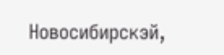Новосибирскэй,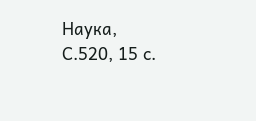Наука, С.520, 15 с.